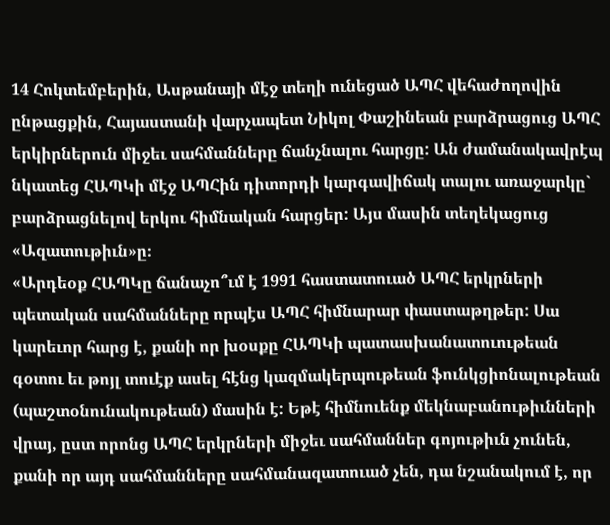14 Հոկտեմբերին, Ասթանայի մէջ տեղի ունեցած ԱՊՀ վեհաժողովին ընթացքին, Հայաստանի վարչապետ Նիկոլ Փաշինեան բարձրացուց ԱՊՀ երկիրներուն միջեւ սահմանները ճանչնալու հարցը: Ան ժամանակավրէպ նկատեց ՀԱՊԿի մէջ ԱՊՀին դիտորդի կարգավիճակ տալու առաջարկը` բարձրացնելով երկու հիմնական հարցեր: Այս մասին տեղեկացուց «Ազատութիւն»ը։
«Արդեօք ՀԱՊԿը ճանաչո՞ւմ է 1991 հաստատուած ԱՊՀ երկրների պետական սահմանները որպէս ԱՊՀ հիմնարար փաստաթղթեր: Սա կարեւոր հարց է, քանի որ խօսքը ՀԱՊԿի պատասխանատուութեան գօտու եւ թոյլ տուէք ասել հէնց կազմակերպութեան ֆունկցիոնալութեան (պաշտօնունակութեան) մասին է: Եթէ հիմնուենք մեկնաբանութիւնների վրայ, ըստ որոնց ԱՊՀ երկրների միջեւ սահմաններ գոյութիւն չունեն, քանի որ այդ սահմանները սահմանազատուած չեն, դա նշանակում է, որ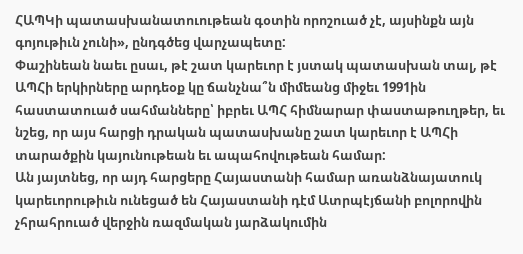ՀԱՊԿի պատասխանատուութեան գօտին որոշուած չէ, այսինքն այն գոյութիւն չունի», ընդգծեց վարչապետը:
Փաշինեան նաեւ ըսաւ, թէ շատ կարեւոր է յստակ պատասխան տալ, թէ ԱՊՀի երկիրները արդեօք կը ճանչնա՞ն միմեանց միջեւ 1991ին հաստատուած սահմանները՝ իբրեւ ԱՊՀ հիմնարար փաստաթուղթեր, եւ նշեց, որ այս հարցի դրական պատասխանը շատ կարեւոր է ԱՊՀի տարածքին կայունութեան եւ ապահովութեան համար:
Ան յայտնեց, որ այդ հարցերը Հայաստանի համար առանձնայատուկ կարեւորութիւն ունեցած են Հայաստանի դէմ Ատրպէյճանի բոլորովին չհրահրուած վերջին ռազմական յարձակումին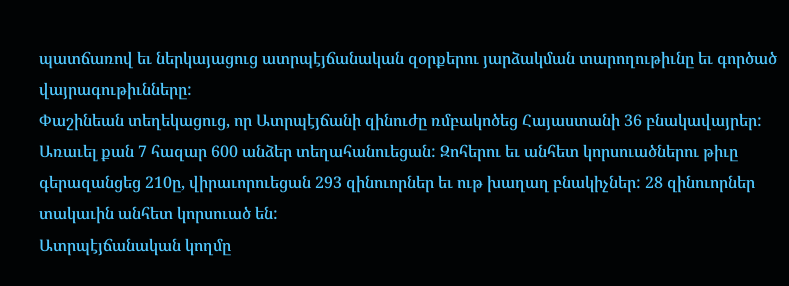պատճառով եւ ներկայացուց ատրպէյճանական զօրքերու յարձակման տարողութիւնը եւ գործած վայրագութիւնները:
Փաշինեան տեղեկացուց, որ Ատրպէյճանի զինուժը ռմբակոծեց Հայաստանի 36 բնակավայրեր: Առաւել քան 7 հազար 600 անձեր տեղահանուեցան: Զոհերու եւ անհետ կորսուածներու թիւը գերազանցեց 210ը, վիրաւորուեցան 293 զինուորներ եւ ութ խաղաղ բնակիչներ: 28 զինուորներ տակաւին անհետ կորսուած են:
Ատրպէյճանական կողմը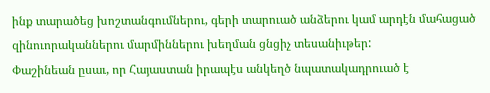ինք տարածեց խոշտանգումներու, գերի տարուած անձերու կամ արդէն մահացած զինուորականներու մարմիններու խեղման ցնցիչ տեսանիւթեր:
Փաշինեան ըսաւ, որ Հայաստան իրապէս անկեղծ նպատակադրուած է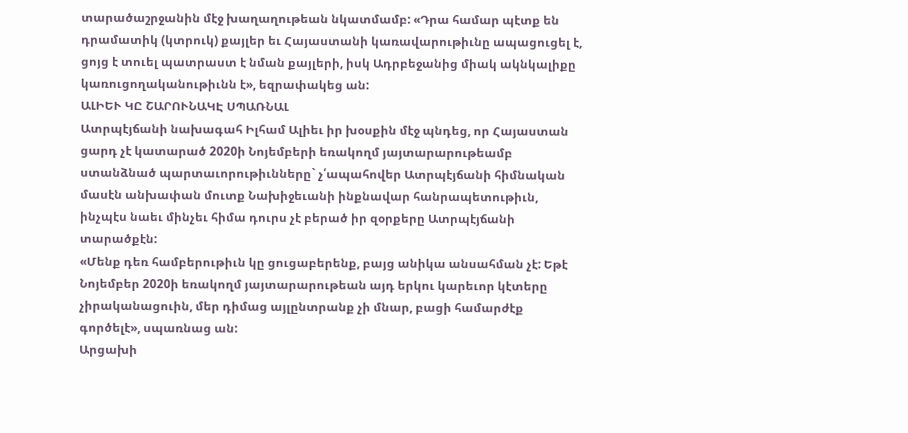տարածաշրջանին մէջ խաղաղութեան նկատմամբ: «Դրա համար պէտք են դրամատիկ (կտրուկ) քայլեր եւ Հայաստանի կառավարութիւնը ապացուցել է, ցոյց է տուել պատրաստ է նման քայլերի, իսկ Ադրբեջանից միակ ակնկալիքը կառուցողականութիւնն է», եզրափակեց ան:
ԱԼԻԵՒ ԿԸ ՇԱՐՈՒՆԱԿԷ ՍՊԱՌՆԱԼ
Ատրպէյճանի նախագահ Իլհամ Ալիեւ իր խօսքին մէջ պնդեց, որ Հայաստան ցարդ չէ կատարած 2020ի Նոյեմբերի եռակողմ յայտարարութեամբ ստանձնած պարտաւորութիւնները` չ՛ապահովեր Ատրպէյճանի հիմնական մասէն անխափան մուտք Նախիջեւանի ինքնավար հանրապետութիւն, ինչպէս նաեւ մինչեւ հիմա դուրս չէ բերած իր զօրքերը Ատրպէյճանի տարածքէն:
«Մենք դեռ համբերութիւն կը ցուցաբերենք, բայց անիկա անսահման չէ: Եթէ Նոյեմբեր 2020ի եռակողմ յայտարարութեան այդ երկու կարեւոր կէտերը չիրականացուին, մեր դիմաց այլընտրանք չի մնար, բացի համարժէք գործելէ», սպառնաց ան:
Արցախի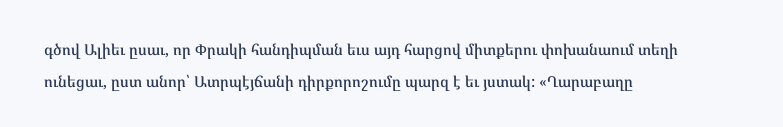գծով Ալիեւ ըսաւ, որ Փրակի հանդիպման եւս այդ հարցով միտքերու փոխանաում տեղի ունեցաւ, ըստ անոր՝ Ատրպէյճանի դիրքորոշումը պարզ է եւ յստակ: «Ղարաբաղը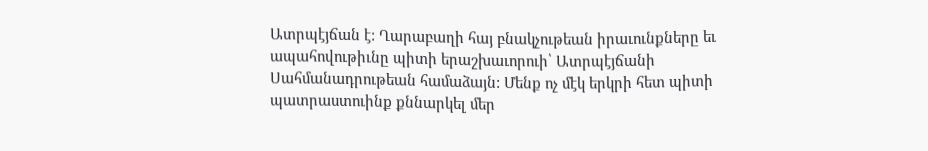Ատրպէյճան է: Ղարաբաղի հայ բնակչութեան իրաւունքները եւ ապահովութիւնը պիտի երաշխաւորուի՝ Ատրպէյճանի Սահմանադրութեան համաձայն: Մենք ոչ մէկ երկրի հետ պիտի պատրաստուինք քննարկել մեր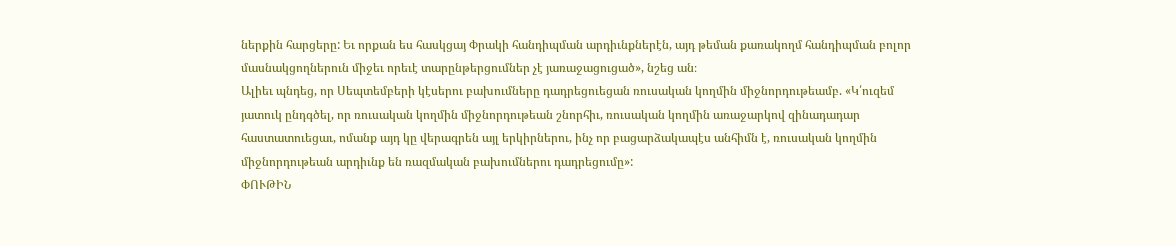ներքին հարցերը: Եւ որքան ես հասկցայ Փրակի հանդիպման արդիւնքներէն, այդ թեման քառակողմ հանդիպման բոլոր մասնակցողներուն միջեւ որեւէ տարընթերցումներ չէ յառաջացուցած», նշեց ան։
Ալիեւ պնդեց, որ Սեպտեմբերի կէսերու բախումները դադրեցուեցան ռուսական կողմին միջնորդութեամբ. «Կ՛ուզեմ յատուկ ընդգծել, որ ռուսական կողմին միջնորդութեան շնորհիւ, ռուսական կողմին առաջարկով զինադադար հաստատուեցաւ, ոմանք այդ կը վերագրեն այլ երկիրներու, ինչ որ բացարձակապէս անհիմն է, ռուսական կողմին միջնորդութեան արդիւնք են ռազմական բախումներու դադրեցումը»:
ՓՈՒԹԻՆ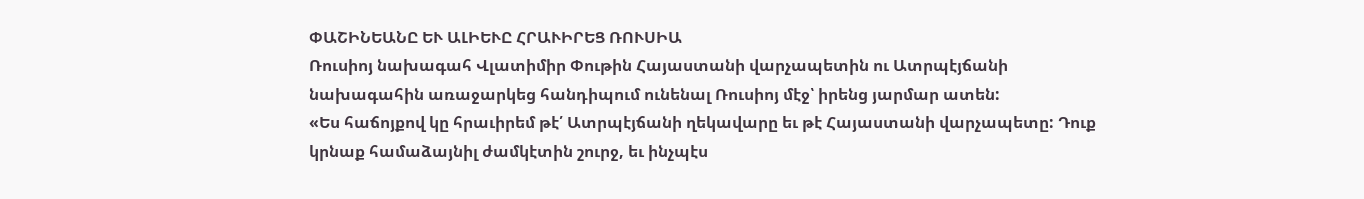ՓԱՇԻՆԵԱՆԸ ԵՒ ԱԼԻԵՒԸ ՀՐԱՒԻՐԵՑ ՌՈՒՍԻԱ
Ռուսիոյ նախագահ Վլատիմիր Փութին Հայաստանի վարչապետին ու Ատրպէյճանի նախագահին առաջարկեց հանդիպում ունենալ Ռուսիոյ մէջ՝ իրենց յարմար ատեն:
«Ես հաճոյքով կը հրաւիրեմ թէ՛ Ատրպէյճանի ղեկավարը եւ թէ Հայաստանի վարչապետը: Դուք կրնաք համաձայնիլ ժամկէտին շուրջ, եւ ինչպէս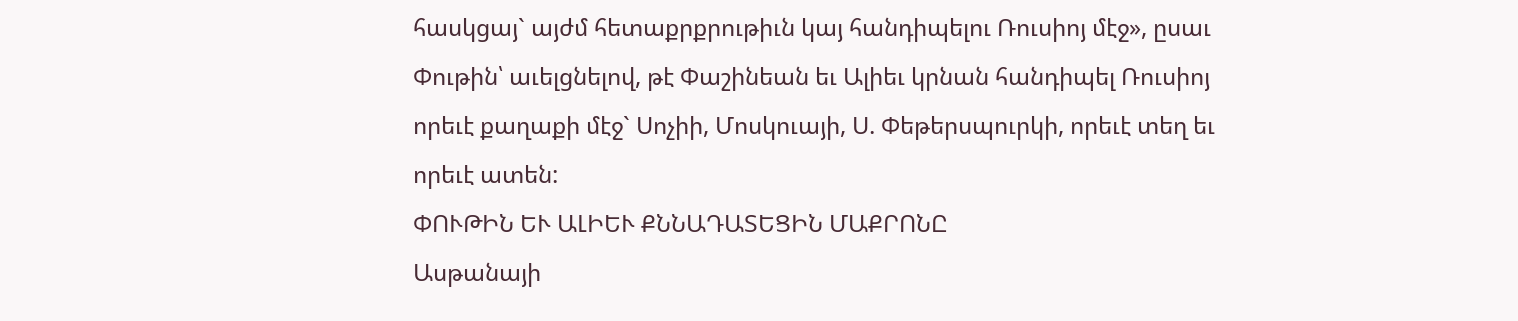հասկցայ` այժմ հետաքրքրութիւն կայ հանդիպելու Ռուսիոյ մէջ», ըսաւ Փութին՝ աւելցնելով, թէ Փաշինեան եւ Ալիեւ կրնան հանդիպել Ռուսիոյ որեւէ քաղաքի մէջ` Սոչիի, Մոսկուայի, Ս. Փեթերսպուրկի, որեւէ տեղ եւ որեւէ ատեն:
ՓՈՒԹԻՆ ԵՒ ԱԼԻԵՒ ՔՆՆԱԴԱՏԵՑԻՆ ՄԱՔՐՈՆԸ
Ասթանայի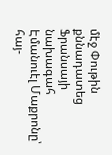մէջ Փութին քննադատեց Ֆրանսայի նախագահ Էմանուէլ Մաքրոնը՝ հայ-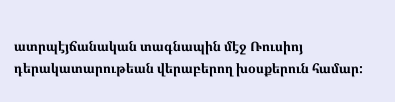ատրպէյճանական տագնապին մէջ Ռուսիոյ դերակատարութեան վերաբերող խօսքերուն համար: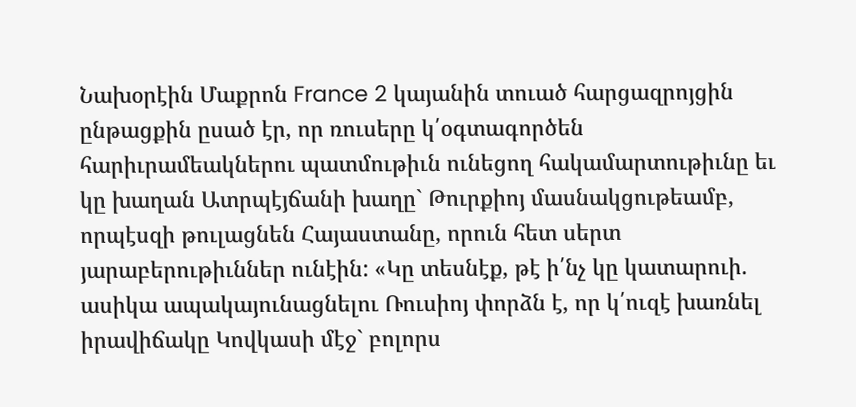Նախօրէին Մաքրոն France 2 կայանին տուած հարցազրոյցին ընթացքին ըսած էր, որ ռուսերը կ՛օգտագործեն հարիւրամեակներու պատմութիւն ունեցող հակամարտութիւնը եւ կը խաղան Ատրպէյճանի խաղը` Թուրքիոյ մասնակցութեամբ, որպէսզի թուլացնեն Հայաստանը, որուն հետ սերտ յարաբերութիւններ ունէին: «Կը տեսնէք, թէ ի՛նչ կը կատարուի. ասիկա ապակայունացնելու Ռուսիոյ փորձն է, որ կ՛ուզէ խառնել իրավիճակը Կովկասի մէջ` բոլորս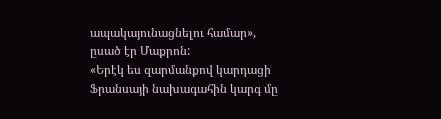ապակայունացնելու համար», ըսած էր Մաքրոն:
«Երէկ ես զարմանքով կարդացի Ֆրանսայի նախագահին կարգ մը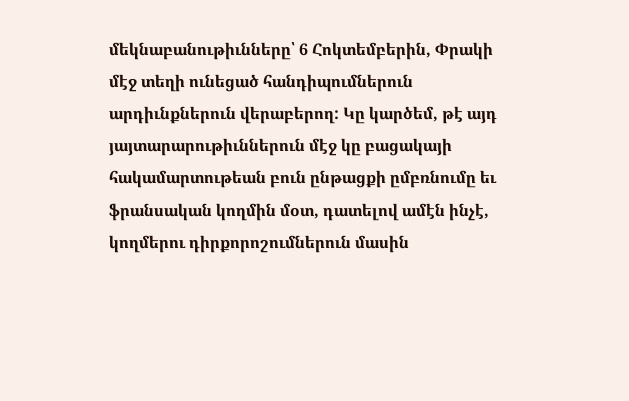մեկնաբանութիւնները՝ 6 Հոկտեմբերին, Փրակի մէջ տեղի ունեցած հանդիպումներուն արդիւնքներուն վերաբերող: Կը կարծեմ, թէ այդ յայտարարութիւններուն մէջ կը բացակայի հակամարտութեան բուն ընթացքի ըմբռնումը եւ ֆրանսական կողմին մօտ, դատելով ամէն ինչէ, կողմերու դիրքորոշումներուն մասին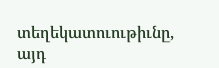տեղեկատուութիւնը, այդ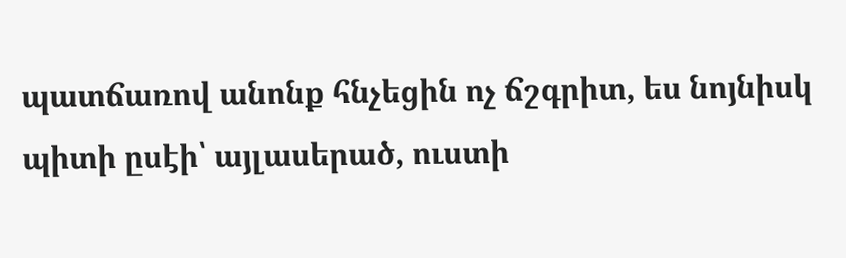պատճառով անոնք հնչեցին ոչ ճշգրիտ, ես նոյնիսկ պիտի ըսէի՝ այլասերած, ուստի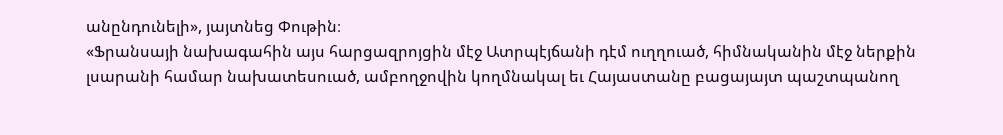անընդունելի», յայտնեց Փութին։
«Ֆրանսայի նախագահին այս հարցազրոյցին մէջ Ատրպէյճանի դէմ ուղղուած, հիմնականին մէջ ներքին լսարանի համար նախատեսուած, ամբողջովին կողմնակալ եւ Հայաստանը բացայայտ պաշտպանող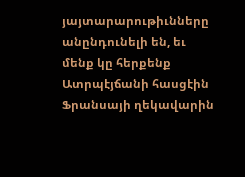յայտարարութիւնները անընդունելի են, եւ մենք կը հերքենք Ատրպէյճանի հասցէին Ֆրանսայի ղեկավարին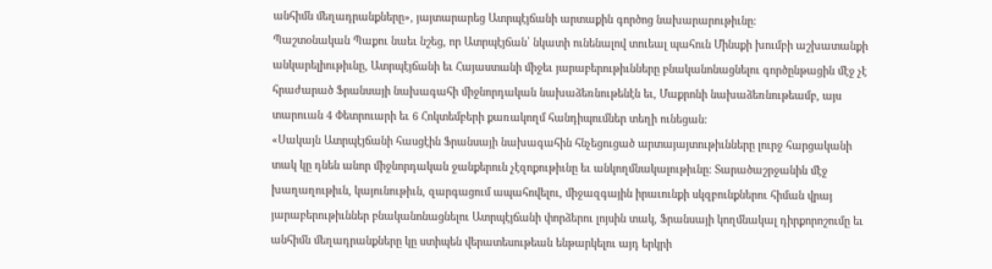անհիմն մեղադրանքները», յայտարարեց Ատրպէյճանի արտաքին գործոց նախարարութիւնը:
Պաշտօնական Պաքու նաեւ նշեց, որ Ատրպէյճան՝ նկատի ունենալով տուեալ պահուն Մինսքի խումբի աշխատանքի անկարելիութիւնը, Ատրպէյճանի եւ Հայաստանի միջեւ յարաբերութիւնները բնականոնացնելու գործընթացին մէջ չէ հրաժարած Ֆրանսայի նախագահի միջնորդական նախաձեռնութենէն եւ, Մաքրոնի նախաձեռնութեամբ, այս տարուան 4 Փետրուարի եւ 6 Հոկտեմբերի քառակողմ հանդիպումներ տեղի ունեցան:
«Սակայն Ատրպէյճանի հասցէին Ֆրանսայի նախագահին հնչեցուցած արտայայտութիւնները լուրջ հարցականի տակ կը դնեն անոր միջնորդական ջանքերուն չէզոքութիւնը եւ անկողմնակալութիւնը: Տարածաշրջանին մէջ խաղաղութիւն, կայունութիւն, զարգացում ապահովելու, միջազգային իրաւունքի սկզբունքներու հիման վրայ յարաբերութիւններ բնականոնացնելու Ատրպէյճանի փորձերու լոյսին տակ, Ֆրանսայի կողմնակալ դիրքորոշումը եւ անհիմն մեղադրանքները կը ստիպեն վերատեսութեան ենթարկելու այդ երկրի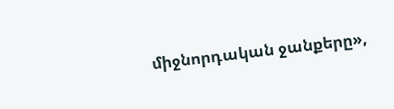միջնորդական ջանքերը»,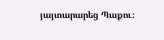յայտարարեց Պաքու։